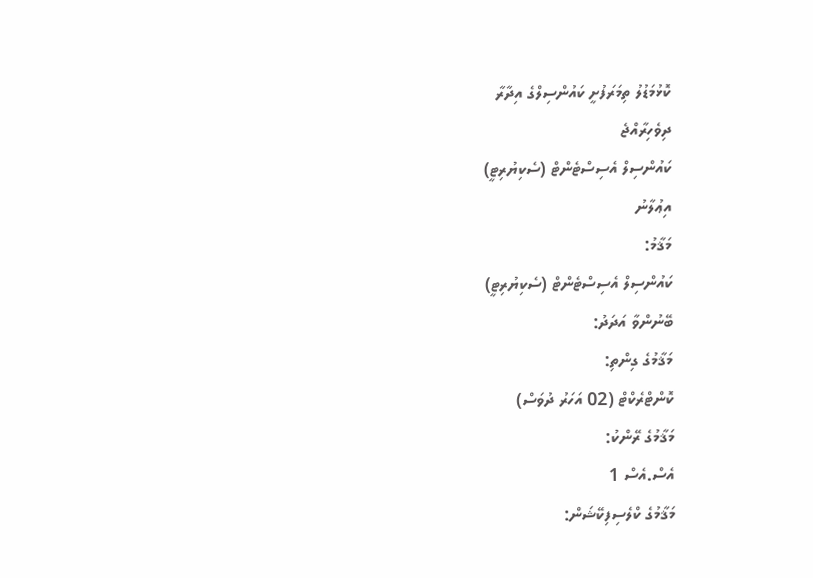ކޮޅުމަޑުލު ތިމަރަފުށީ ކައުންސިލްގެ އިދާރާ
ދިވެހިރާއްޖެ
ކައުންސިލް އެސިސްޓެންޓް (ސެކިޔުރިޓީ)
އިޢުލާނު
މަޤާމު:
ކައުންސިލް އެސިސްޓެންޓް (ސެކިޔުރިޓީ)
ބޭނުންވާ އަދަދު:
މަޤާމުގެ ގިންތި:
ކޮންޓްރެކްޓް (02 އަހަރު ދުވަސް)
މަޤާމުގެ ރޭންކު:
އެސް.އެސް 1
މަޤާމުގެ ކްލެސިފިކޭޝަން: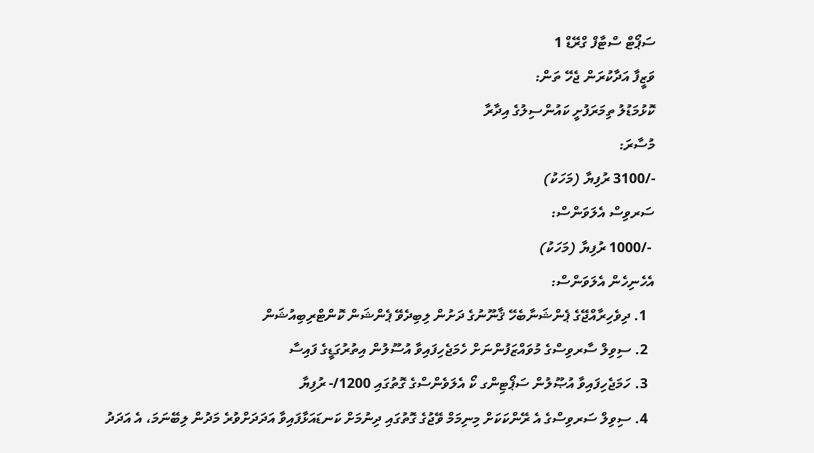ސަޕޯޓް ސްޓާފް ގްރޭޑް 1
ވަޒީފާ އަދާކުރަން ޖެހޭ ތަން:
ކޮޅުމަޑުލު ތިމަރަފުށީ ކައުންސިލުގެ އިދާރާ
މުސާރަ:
-/3100 ރުފިޔާ (މަހަކު)
ސަރވިސް އެލަވަންސް:
 -/1000 ރުފިޔާ (މަހަކު)
އެހެނިހެން އެލަވަންސް:
  1. ދިވެހިރާއްޖޭގެ ޕެންޝަނާބެހޭ ޤާނޫނުގެ ދަށުން ލިބިދެވޭ ޕެންޝަން ކޮންޓްރިބިއުޝަން
  2. ސިވިލް ސާރވިސްގެ މުވައްޒަފުންނަށް ހެމަޖެހިފައިވާ އުސޫލުން އިތުރުގަޑީގެ ފައިސާ
  3. ހަމަޖެހިފައިވާ އުޞޫލުން ސަޕޯޓިންގ ކޯ އެލަވެންސްގެ ގޮތުގައި 1200/- ރުފިޔާ
  4. ސިވިލް ސަރވިސްގެ އެ ރޭންކަކަށް މިނިމަމް ވޭޖުގެ ގޮތުގައި ދިނުމަށް ކަނޑައަޅާފައިވާ އަދަދަށްވުރެ މަދުން ލިބޭނަމަ، އެ އަދަދު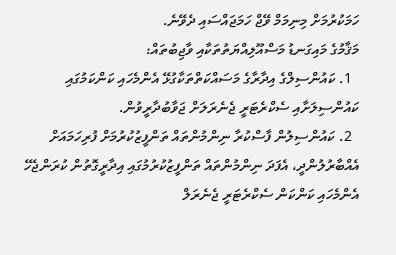ހަމަކުރުމަށް މިނިމަމް ވޭޖް ހަމަޖައްސައި ދެވޭނެ.
މަޤާމުގެ މައިގަނޑު މަސްއޫލިއްޔަތުތަކާއި ވާޖިބުތައް:
  1. ކައުންސިލްގެ އިދާރާގެ މަސައްކަތްތަކާގުޅޭ އެންމެހައި ކަންކަމުގައި ކައުންސިލަށާއި ސެކްރެޓަރީ ޖެނެރަލަށް ޖަވާބުދާރީވުން.
  2. ކައުންސިލުން ފާސްކުރާ ނިންމުންތައް ތަންފީޒުކުރުމަށް ފުރިހަމައަށް އެއްބާރުލުންދީ، އެފަދަ ނިންމުންތައް ތަންފީޒުކުރުމުގައި އިދާރީގޮތުން ކުރަންޖެހޭ އެންމެހައި ކަންކަން ސެކްރެޓަރީ ޖެނެރަލް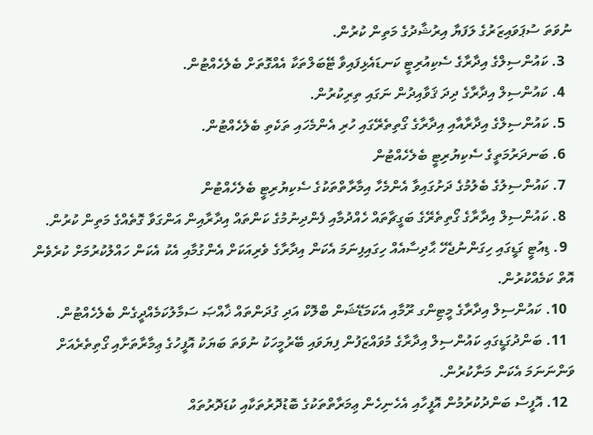ނުވަތަ ސުޕަވައިޒަރުގެ ލަފަޔާ އިރުޝާދުގެ މަތިން ކުރުން.
  3. ކައުންސިލްގެ އިދާރާގެ ސެކިއުރިޓީ ކަނޑައެޅިފައިވާ ޓޭބަލްތަކާ އެއްގޮތަށް ބެލެހެއްޓުން.
  4. ކައުންސިލް އިދާރާގެ ދިދަ ޤަވާއިދުން ނަގައި ތިރިކުރުން.
  5. ކައުންސިލްގެ އިދާރާއާއި އިދާރާގެ ގޯތިތެރޭގައި ހުރި އެންމެހައި ތަކެތި ބެލެހެއްޓުން.
  6. ބަނދަރުމަތީގެ ސެކިޔުރިޓީ ބެލެހެއްޓުން
  7. ކައުންސިލުގެ ބެލުމުގެ ދަށުގައިވާ އެންމެހާ އިމާރާތްތަކުގެ ސެކިޔުރިޓީ ބެލެހެއްޓުން
  8. ކައުންސިލް އިދާރާގެ ގޯތިތެރޭގެ ބަގީޗާތައް ހެއްދުމާއި ފެންދިނުމުގެ ކަންތައް އިދާރާއިން އަންގަވާ ގޮތެއްގެ މަތިން ކުރުން.
  9. ޑިއުޓީ ގަޑީގައި ހިގަންނުޖެހޭ ޙާދިސާއެއް ހިގައިފިނަމަ އެކަން އިދާރާގެ ވެރިއަކަށް އެންގުމާއި އެކު އެކަން ހައްލުކުރުމަށް ކުރެވެން އޮތް ކަމެއްކުރުން.
  10. ކައުންސިލް އިދާރާގެ މީޓިންގ ރޫމާއި އެކަމަޑޭޝަން ބްލޮކް އަދި ގުދަންތައް ޚާއްޞަ ސަމާލުކަމެއްދީގެން ބެލެހެއްޓުން.
  11. ބަންދުގަޑީގައި ކައުންސިލް އިދާރާގެ މުވައްޒަފުން ފިޔަވައި ބޭރުމީހަކު ނުވަތަ ބަޔަކު އޮފީހުގެ ޢިމާރާތަށާއި ގޯތިތެރެއަށް ވަންނަނަމަ އެކަން މަނާކުރުން.
  12. އޮފީސް ބަންދުކުރުމުން އޮފީހާއި އެހެނިހެން ޢިމަރާތްތަކުގެ ބޮޑުދޮރުތަކާއި ކުޑަދޮރުތައް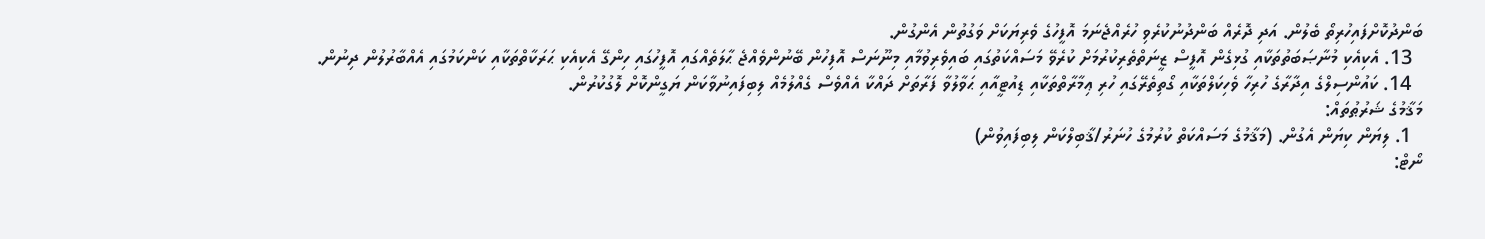ބަންދުކޮށްފައިހުރިތޯ ބެލުން. އަދި ދޮރެއް ބަންދުނުކުރެވި ހުރެއްޖެނަމަ އޮފީހުގެ ވެރިޔަކަށް ވަގުތުން އެންގުން.
  13. އެކިއެކި މުނާޞަބަތުތަކާއި ގުޅިގެން އޮފީސް ޒީނަތްތެރިކުރުމަށް ކުރެވޭ މަސައްކަތުގައި ބައިވެރިވުމާއި މިނޫނަސް އޮފިހުން ބޭނުންވެއްޖެ ޙާލަތެއްގައި އޮފީހުގައި ހިންގޭ އެކިއެކި ޙަރަކާތްތަކާއި ކަންކަމުގައި އެއްބާރުލުން ދިނުން.
  14. ކައުންސިލްގެ އިދާރާގެ ހުރިހާ ވެހިކަލްތަކާއި ގޯތިތެރޭގައި ހުރި ޢިމާރާތްތަކާއި ޑިއުޓީއާއި ޙަވާލުވާ ފަރާތަށް ދައްކާ އެއްވެސް ގެއްލުމެއް ލިބިފައިނުވާކަން ޔަގީންކޮށް ލޮގުކުރުން.
މަޤާމުގެ ޝަރުޠުތައް:
  1. ލިޔަން ކިޔަން އެގުން. (މަޤާމުގެ މަސައްކަތް ކުރުމުގެ ހުނަރު/ޤާބިލްކަން ލިބިފައިވުން)
ނޯޓް: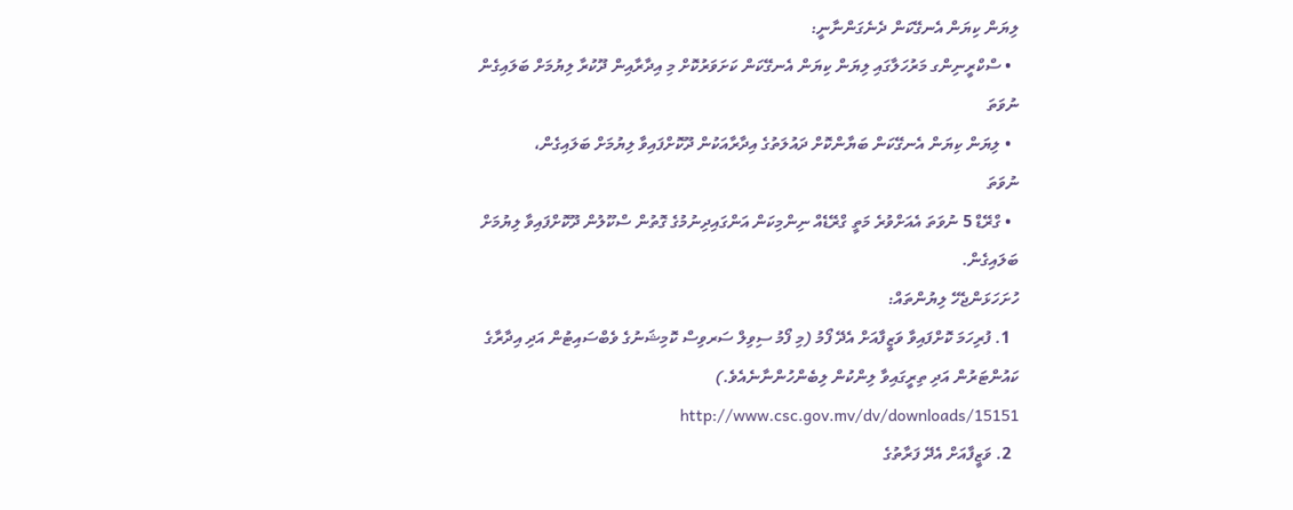ލިޔަން ކިޔަން އެނގޭކަން ދެނެގަންނާނީ:
  • ސްކްރީނިންގ މަރުހަލާގައި ލިޔަން ކިޔަން އެނގޭކަން ކަށަވަރުކޮށް މި އިދާރާއިން ދޫކުރާ ލިޔުމަށް ބަލައިގެން
ނުވަތަ
  • ލިޔަން ކިޔަން އެނގޭކަން ބަޔާންކޮށް ދައުލަތުގެ އިދާރާއަކުން ދޫކޮށްފައިވާ ލިޔުމަށް ބަލައިގެން،
ނުވަތަ
  • ގްރޭޑް 5 ނުވަތަ އެއަށްވުރެ މަތީ ގްރޭޑެއް ނިންމިކަން އަންގައިދިނުމުގެ ގޮތުން ސްކޫލުން ދޫކޮށްފައިވާ ލިޔުމަށް ބަލައިގެން.
ހުށަހަޅަންޖެހޭ ލިޔުންތައް:
  1. ފުރިހަމަ ކޮށްފައިވާ ވަޒީފާއަށް އެދޭ ފޯމު (މި ފޯމު ސިވިލް ސަރވިސް ކޮމިޝަނުގެ ވެބްސައިޓުން އަދި އިދާރާގެ ކައުންޓަރުން އަދި ތިރީގައިވާ ލިންކުން ލިބެންހުންނާނެއެވެ.) http://www.csc.gov.mv/dv/downloads/15151
  2. ވަޒީފާއަށް އެދޭ ފަރާތުގެ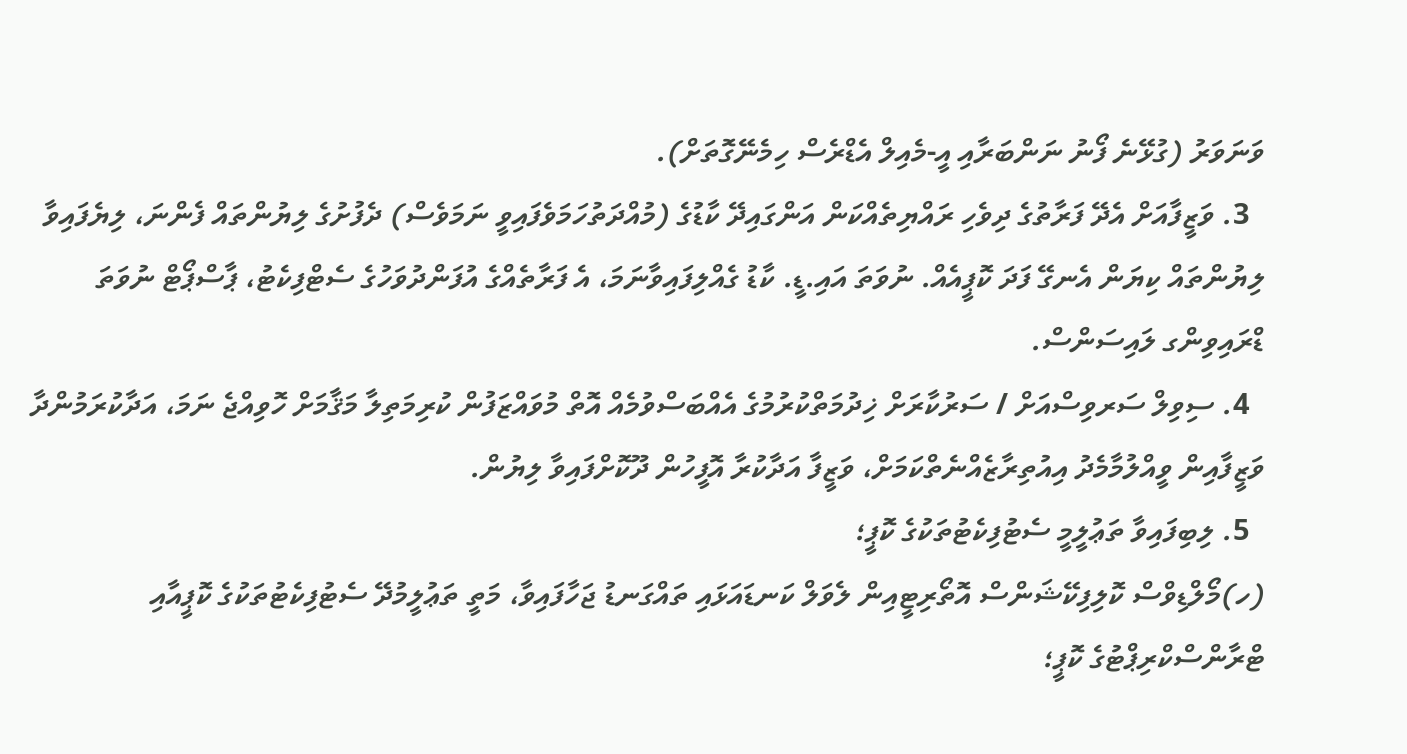ވަނަވަރު (ގުޅޭނެ ފޯނު ނަންބަރާއި އީ-މެއިލް އެޑްރެސް ހިމެނޭގޮތަށް).
  3. ވަޒީފާއަށް އެދޭ ފަރާތުގެ ދިވެހި ރައްޔިތެއްކަން އަންގައިދޭ ކާޑުގެ (މުއްދަތުހަމަވެފައިވީ ނަމަވެސް) ދެފުށުގެ ލިޔުންތައް ފެންނަ، ލިޔެފައިވާ ލިޔުންތައް ކިޔަން އެނގޭ ފަދަ ކޮޕީއެއް. ނުވަތަ އައި.ޑީ. ކާޑު ގެއްލިފައިވާނަމަ، އެ ފަރާތެއްގެ އުފަންދުވަހުގެ ސެޓްފިކެޓު، ޕާސްޕޯޓް ނުވަތަ ޑްރައިވިންގ ލައިސަންސް.
  4. ސިވިލް ސަރވިސްއަށް / ސަރުކާރަށް ޚިދުމަތްކުރުމުގެ އެއްބަސްވުމެއް އޮތް މުވައްޒަފުން ކުރިމަތިލާ މަޤާމަށް ހޮވިއްޖެ ނަމަ، އަދާކުރަމުންދާ ވަޒީފާއިން ވީއްލުމާމެދު އިއުތިރާޒެއްނެތްކަމަށް، ވަޒީފާ އަދާކުރާ އޮފީހުން ދޫކޮށްފައިވާ ލިޔުން.
  5. ލިބިފައިވާ ތަޢުލީމީ ސެޓުފިކެޓުތަކުގެ ކޮޕީ؛
(ހ)މޯލްޑިވްސް ކޮލިފިކޭޝަންސް އޮތޯރިޓީއިން ލެވަލް ކަނޑައަޅައި ތައްގަނޑު ޖަހާފައިވާ، މަތީ ތަޢުލީމުދޭ ސެޓުފިކެޓުތަކުގެ ކޮޕީއާއި ޓްރާންސްކްރިޕްޓުގެ ކޮޕީ؛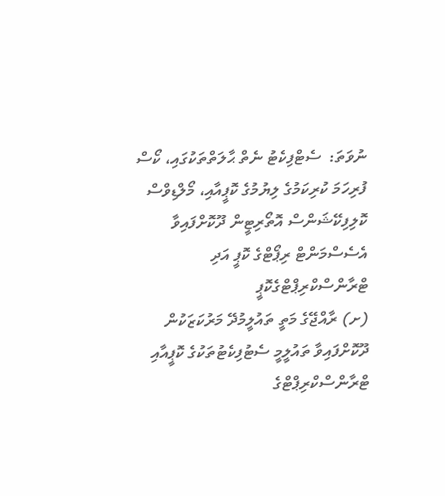ނުވަތަ:  ސެޓްފިކެޓު ނެތް ޙާލަތްތަކުގައި، ކޯސް ފުރިހަމަ ކުރިކަމުގެ ލިޔުމުގެ ކޮޕީއާއި، މޯލްޑިވްސް ކޮލިފިކޭޝަންސް އޮތޯރިޓީން ދޫކޮށްފައިވާ އެސެސްމަންޓް ރިޕޯޓްގެ ކޮޕީ އަދި ޓްރާންސްކްރިޕްޓްގެކޮޕީ
(ށ) ރާއްޖޭގެ މަތީ ތައުލީމުދޭ މަރުކަޒަކުން ދޫކޮށްފައިވާ ތައުލީމީ ސެޓުފިކެޓުތަކުގެ ކޮޕީއާއި ޓްރާންސްކްރިޕްޓްގެ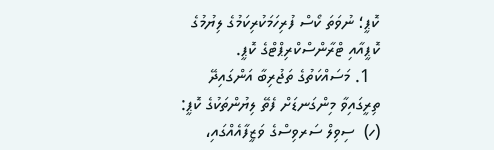ކޮޕީ؛ ނުވަތަ ކޯސް ފުރިހަމަކުރިކަމުގެ ލިޔުމުގެ ކޮޕީއާއި ޓްރާންސްކްރިޕްޓްގެ ކޮޕީ.
  1. މަސައްކަތުގެ ތަޖުރިބާ އަންގައިދޭ ތިރީގައިވާ މިންގަނޑަށް ފެތޭ ލިޔުންތަކުގެ ކޮޕީ:
(ހ)  ސިވިލް ސަރވިސްގެ ވަޒީފާއެއްގައި،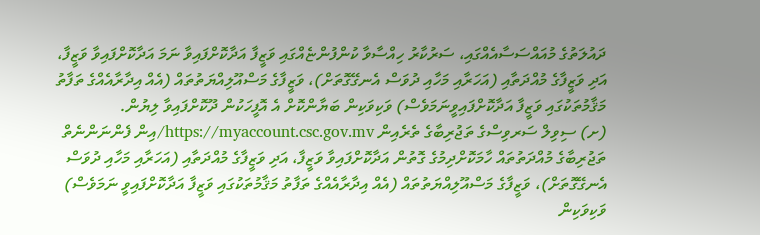ދައުލަތުގެ މުއައްސަސާއެއްގައި، ސަރުކާރު ހިއްސާވާ ކުންފުންޏެއްގައި ވަޒީފާ އަދާކޮށްފައިވާ ނަމަ އަދާކޮށްފައިވާ ވަޒީފާ، އަދި ވަޒީފާގެ މުއްދަތާއި (އަހަރާއި މަހާއި ދުވަސް އެނގޭގޮތަށް)، ވަޒީފާގެ މަސްއޫލިއްޔަތުތައް (އެއް އިދާރާއެއްގެ ތަފާތު މަޤާމުތަކުގައި ވަޒީފާ އަދާކޮށްފައިވީނަމަވެސް) ވަކިވަކިން ބަޔާންކޮށް އެ އޮފީހަކުން ދޫކޮށްފައިވާ ލިޔުން.
(ށ) ސިވިލް ސަރވިސްގެ ތަޖުރިބާގެ ތެރެއިން https://myaccount.csc.gov.mv/އިން ފެންނަންނެތް ތަޖުރިބާގެ މުއްދަތުތައް ހާމަކޮށްދިމުގެ ގޮތުން އަދާކޮށްފައިވާ ވަޒީފާ، އަދި ވަޒީފާގެ މުއްދަތާއި (އަހަރާއި މަހާއި ދުވަސް އެނގޭގޮތަށް)، ވަޒީފާގެ މަސްއޫލިއްޔަތުތައް (އެއް އިދާރާއެއްގެ ތަފާތު މަޤާމުތަކުގައި ވަޒީފާ އަދާކޮށްފައިވީ ނަމަވެސް) ވަކިވަކިން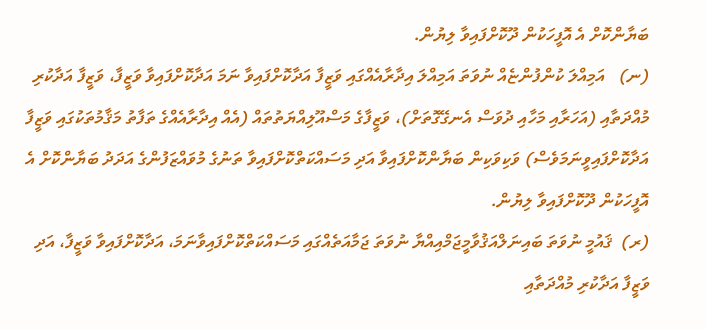ބަޔާންކޮށް އެ އޮފީހަކުން ދޫކޮށްފައިވާ ލިޔުން.
(ނ)   އަމިއްލަ ކުންފުންޏެއް ނުވަތަ އަމިއްލަ އިދާރާއެއްގައި ވަޒީފާ އަދާކޮށްފައިވާ ނަމަ އަދާކޮށްފައިވާ ވަޒީފާ، ވަޒީފާ އަދާކުރި މުއްދަތާއި (އަހަރާއި މަހާއި ދުވަސް އެނގޭގޮތަށް)، ވަޒީފާގެ މަސްއޫލިއްޔަތުތައް (އެއް އިދާރާއެއްގެ ތަފާތު މަޤާމުތަކުގައި ވަޒީފާ އަދާކޮށްފައިވީނަމަވެސް) ވަކިވަކިން ބަޔާންކޮށްފައިވާ އަދި މަސައްކަތްކޮށްފައިވާ ތަނުގެ މުވައްޒަފުންގެ އަދަދު ބަޔާންކޮށް އެ އޮފީހަކުން ދޫކޮށްފައިވާ ލިޔުން.
(ރ)  ޤައުމީ ނުވަތަ ބައިނަލްއަޤުވާމީޖަމްއިއްޔާ ނުވަތަ ޖަމާއަތެއްގައި މަސައްކަތްކޮށްފައިވާނަމަ، އަދާކޮށްފައިވާ ވަޒީފާ، އަދި ވަޒީފާ އަދާކުރި މުއްދަތާއި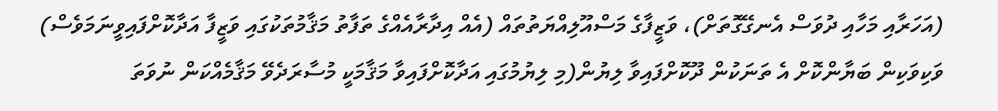(އަހަރާއި މަހާއި ދުވަސް އެނގޭގޮތަށް)، ވަޒީފާގެ މަސްއޫލިއްޔަތުތައް (އެއް އިދާރާއެއްގެ ތަފާތު މަޤާމުތަކުގައި ވަޒީފާ އަދާކޮށްފައިވީނަމަވެސް) ވަކިވަކިން ބަޔާންކޮށް އެ ތަނަކުން ދޫކޮށްފައިވާ ލިޔުން(މި ލިޔުމުގައި އަދާކޮށްފައިވާ މަޤާމަކީ މުސާރަދެވޭ މަޤާމެއްކަން ނުވަތަ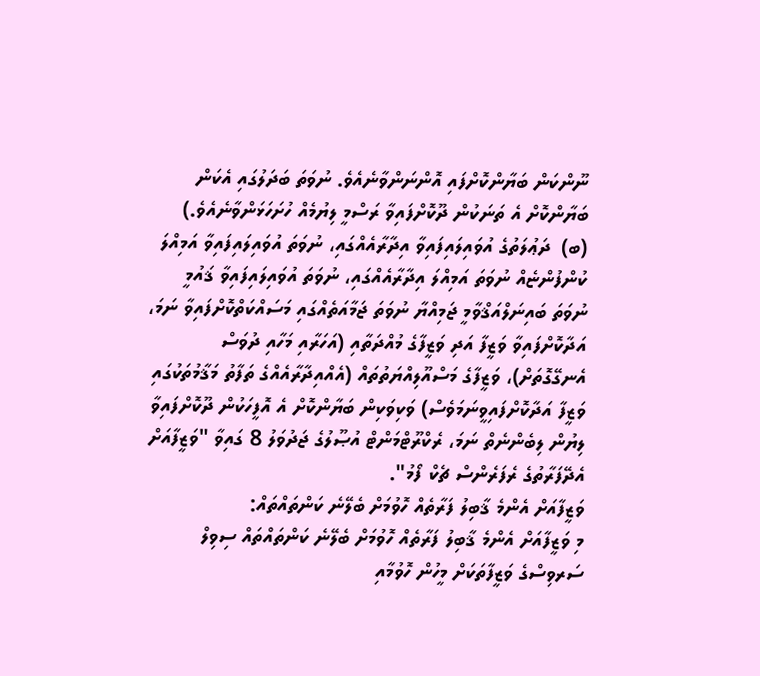ނޫންކަން ބަޔާންކޮށްފައި އޮންނަންވާނެއެވެ. ނުވަތަ ބަދަލުގައި އެކަން ބަޔާންކޮށް އެ ތަނަކުން ދޫކޮށްފައިވާ ރަސްމީ ލިޔުމެއް ހުށަހަޅަންވާނެއެވެ.)
(ބ)  ދަޢުލަތުގެ އުވައިލައިފައިވާ އިދާރާއެއްގައި، ނުވަތަ އުވައިލައިފައިވާ އަމިއްލަ ކުންފުންޏެއް ނުވަތަ އަމިއްލަ އިދާރާއެއްގައި، ނުވަތަ އުވައިލައިފައިވާ ޤައުމީ ނުވަތަ ބައިނަލްއަޤްވާމީ ޖަމިއްޔާ ނުވަތަ ޖަމާއަތެއްގައި މަސައްކަތްކޮށްފައިވާ ނަމަ، އަދާކޮށްފައިވާ ވަޒީފާ އަދި ވަޒީފާގެ މުއްދަތާއި (އަހަރާއި މަހާއި ދުވަސް އެނގޭގޮތަށް)، ވަޒީފާގެ މަސްއޫލިއްޔަތުތައް (އެއްއިދާރާއެއްގެ ތަފާތު މަޤާމުތަކުގައި ވަޒީފާ އަދާކޮށްފައިވީނަމަވެސް) ވަކިވަކިން ބަޔާންކޮށް އެ އޮފީހަކުން ދޫކޮށްފައިވާ ލިޔުން ލިބެންނެތް ނަމަ، ރެކްރޫޓްމަންޓް އުޞޫލުގެ ޖަދުވަލު 8 ގައިވާ "ވަޒީފާއަށް އެދޭފަރާތުގެ ރެފަރެންސް ޗެކް ފޯމު".
ވަޒީފާއަށް އެންމެ ޤާބިލު ފަރާތެއް ހޮވުމަށް ބެލޭނެ ކަންތައްތައް:
މި ވަޒީފާއަށް އެންމެ ޤާބިލު ފަރާތެއް ހޮވުމަށް ބެލޭނެ ކަންތައްތައް ސިވިލް ސަރވިސްގެ ވަޒީފާތަކަށް މީހުން ހޮވުމާއި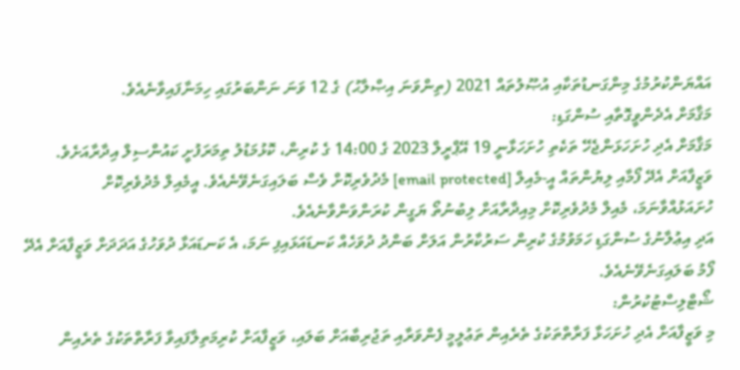އައްޔަންކުރުމުގެ މިންގަނޑުތަކާއި އުޞޫލުތައް 2021 (ތިންވަނަ އިޞްލާޙު) ގެ 12 ވަނަ ނަންބަރުގައި ހިމަނާފައިވާނެއެވެ.
މަޤާމަށް އެދެންވީގޮތާއި ސުންގަޑި:
މަޤާމަށް އެދި ހުށަހަޅަންޖެހޭ ތަކެތި ހުށަހަޅާނީ 19 އޭޕްރީލް 2023 ގެ 14:00 ގެ ކުރިން، ކޮޅުމަޑުލު ތިމަރަފުށީ ކައުންސިލް އިދާރާއަށެވެ. ވަޒީފާއަށް އެދޭ ފޯމާއި ލިޔުންތައް އީ-މެއިލް [email protected] މެދުވެރިކޮށް ވެސް ބަލައިގަނެވޭނެއެވެ. އީމެއިލް މެދުވެރިކޮށް ހުށައަޅުއްވާނަމަ، މެއިލް މެދުވެރިކޮށް މިއިދާރާއަށް ލިބުނުތޯ ޔަގީން ކުރަންވަންވާނެއެވެ.
އަދި އިޢުލާނުގެ ސުންގަޑި ހަމަވުމުގެ ކުރިން ސަރުކާރުން އަލަށް ބަންދު ދުވަހެއް ކަނޑައަޅައިފި ނަމަ، އެ ކަނޑައަޅާ ދުވަހުގެ އަދަދަށް ވަޒީފާއަށް އެދޭ ފޯމު ބަލައިގަނެވޭނެއެވެ.
ޝޯޓްލިސްޓުކުރުން:
މި ވަޒީފާއަށް އެދި ހުށަހަޅާ ފަރާތްތަކުގެ ތެރެއިން ތަޢުލީމީ ފެންވަރާއި ތަޖުރިބާއަށް ބަލައި، ވަޒީފާއަށް ކުރިމަތިލާފައިވާ ފަރާތްތަކުގެ ތެރެއިން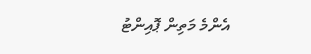އެންމެ މަތިން ޕޮއިންޓު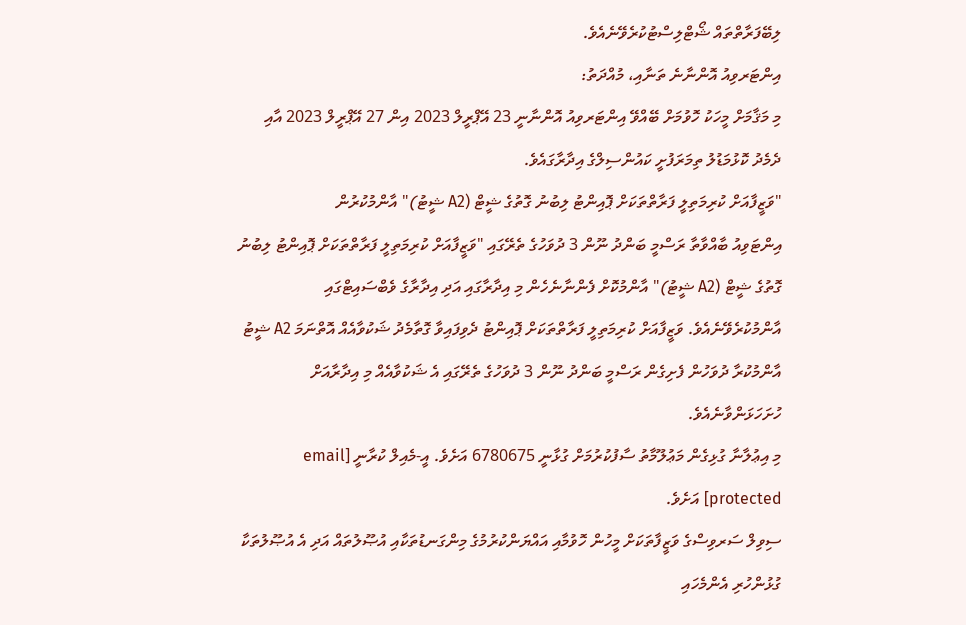ލިބޭފަރާތްތައް ޝޯޓްލިސްޓުކުރެވޭނެއެވެ.
އިންޓަރވިއު އޮންނާނެ ތަނާއި، މުއްދަތު:
މި މަޤާމަށް މީހަކު ހޮވުމަށް ބޭއްވޭ އިންޓަރވިއު އޮންނާނީ 23 އޭޕްރީލް 2023 އިން 27 އޭޕްރީލް 2023 އާއި ދެމެދު ކޮޅުމަޑުލު ތިމަރަފުށީ ކައުންސިލްގެ އިދާރާގައެވެ.
"ވަޒީފާއަށް ކުރިމަތިލީ ފަރާތްތަކަށް ޕޮއިންޓު ލިބުނު ގޮތުގެ ޝީޓް (A2 ޝީޓު)" އާންމުކުރުން
އިންޓަވިއު ބާއްވާތާ ރަސްމީ ބަންދު ނޫން 3 ދުވަހުގެ ތެރޭގައި "ވަޒީފާއަށް ކުރިމަތިލީ ފަރާތްތަކަށް ޕޮއިންޓު ލިބުނު ގޮތުގެ ޝީޓް (A2 ޝީޓު)" އާންމުކޮށް ފެންނާނެހެން މި އިދާރާގައި އަދި އިދާރާގެ ވެބްސައިޓްގައި އާންމުކުރެވޭނެއެވެ. ވަޒީފާއަށް ކުރިމަތިލީ ފަރާތްތަކަށް ޕޮއިންޓު ދެވިފައިވާ ގޮތާމެދު ޝަކުވާއެއް އޮތްނަމަ A2 ޝީޓު އާންމުކުރާ ދުވަހުން ފެށިގެން ރަސްމީ ބަންދު ނޫން 3 ދުވަހުގެ ތެރޭގައި އެ ޝަކުވާއެއް މި އިދާރާއަށް ހުށަހަޅަންވާނެއެވެ.
މި އިޢުލާނާ ގުޅިގެން މަޢުލޫމާތު ސާފުކުރުމަށް ގުޅާނީ 6780675 އަށެވެ. އީ-މެއިލް ކުރާނީ [email protected] އަށެވެ.
ސިވިލް ސަރވިސްގެ ވަޒީފާތަކަށް މީހުން ހޮވުމާއި އައްޔަންކުރުމުގެ މިންގަނޑުތަކާއި އުޞޫލުތައް އަދި އެ އުޞޫލުތަކާ ގުޅުންހުރި އެންމެހައި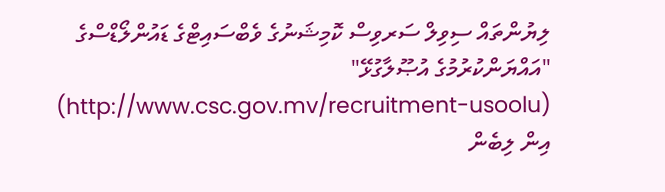ލިޔުންތައް ސިވިލް ސަރވިސް ކޮމިޝަނުގެ ވެބްސައިޓްގެ ޑައުންލޯޑްސްގެ "އައްޔަންކުރުމުގެ އުޞޫލާގުޅޭ" (http://www.csc.gov.mv/recruitment-usoolu) އިން ލިބެން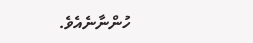ހުންނާނެއެވެ.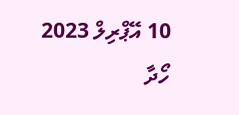10 އޭޕްރިލް 2023
ހޯދާ